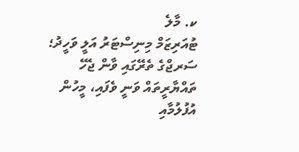ކ. މާލެ
ޓުއަރިޒަމް މިނިސްޓަރު އަލީ ވަހީދު؛ ސަރޖްގެ ތެރޭގައި ވާން ޖެހޭ ތައްޔާރީތައް ވަނީ ވެފައި، މީހުން އުފުލުމާއި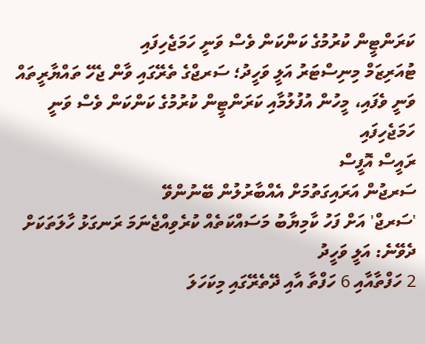ކަރަންޓީން ކުރުމުގެ ކަންކަން ވެސް ވަނީ ހަމަޖެހިފައި
ޓުއަރިޒަމް މިނިސްޓަރު އަލީ ވަހީދު؛ ސަރޖްގެ ތެރޭގައި ވާން ޖެހޭ ތައްޔާރީތައް ވަނީ ވެފައި، މީހުން އުފުލުމާއި ކަރަންޓީން ކުރުމުގެ ކަންކަން ވެސް ވަނީ ހަމަޖެހިފައި
ރައީސް އޮފީސް
ސަރޖުން އަރައިގަތުމަށް އެއްބާރުލުން ބޭނުންވޭ
'ސަރޖް' އަށް ފަހު ކާމިޔާބު މަސައްކަތެއް ކުރެވިއްޖެނަމަ ރަނގަޅު ހާލަތަކަށް ދެވޭނެ: އަލީ ވަހީދު
2 ހަފްތާއާއި 6 ހަފްތާ އާއި ދޭތެރޭގައި މިކަހަލަ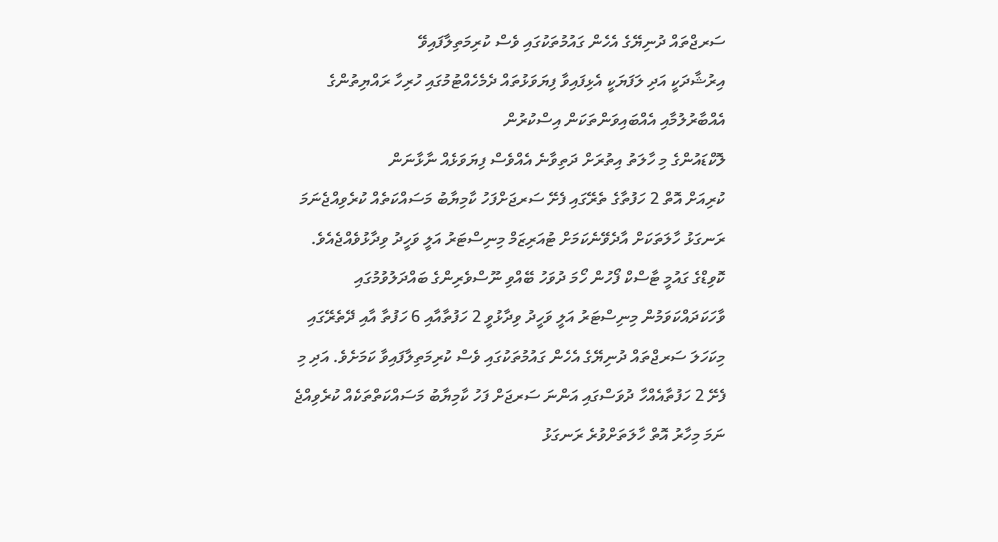ސަރޖްތައް ދުނިޔޭގެ އެހެން ގައުމުތަކުގައި ވެސް ކުރިމަތިލާފައިވޭ
އިރުޝާދަކީ އަދި ލަފަޔަކީ އެޅިފައިވާ ފިޔަވަޅުތައް ދެމެހެއްޓުމުގައި ހުރިހާ ރައްޔިތުންގެ އެއްބާރުލުމާއި އެއްބައިވަންތަކަން އިސްކުރުން
ލޮކްޑައުންގެ މި ހާލަތު އިތުރަށް ދަތިވާނެ އެއްވެސް ފިޔަވަޅެއް ނާޅާނަން
ކުރިއަށް އޮތް 2 ހަފުތާގެ ތެރޭގައި ފެށޭ ސަރޖަށްފަހު ކާމިޔާބު މަސައްކަތެއް ކުރެވިއްޖެނަމަ ރަނގަޅު ހާލަތަކަށް އާދެވޭނެކަމަށް ޓުއަރިޒަމް މިނިސްޓަރު އަލީ ވަހީދު ވިދާޅުވެއްޖެއެވެ.
ކޮވިޑްގެ ގައުމީ ޓާސްކް ފޯހުން ހޯމަ ދުވަހު ބޭއްވި ނޫސްވެރިންގެ ބައްދަލުވުމުގައި ވާހަކަދައްކަވަމުން މިނިސްޓަރު އަލީ ވަހީދު ވިދާޅުވީ 2 ހަފުތާއާއި 6 ހަފުތާ އާއި ދޭތެރޭގައި މިކަހަލަ ސަރޖްތައް ދުނިޔޭގެ އެހެން ގައުމުތަކުގައި ވެސް ކުރިމަތިލާފައިވާ ކަމަށެވެ. އަދި މި ފެށޭ 2 ހަފުތާއެއްހާ ދުވަސްގައި އަންނަ ސަރޖަށް ފަހު ކާމިޔާބު މަސައްކަތްތަކެއް ކުރެވިއްޖެ ނަމަ މިހާރު އޮތް ހާލަތަށްވުރެ ރަނގަޅު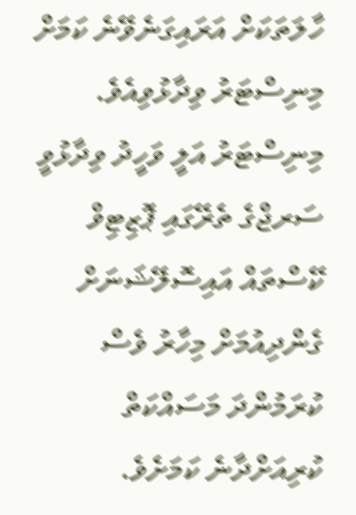ހާލަތަކަށް އަރައިގަނެވޭނެ ކަމަށް މިނިސްޓަރު ވިދާޅުވިއެވެ.
މިނިސްޓަރު އަލީ ވަހީދު ވިދާޅުވީ ސަރޖްގެ ތެރޭގައި ޕޮޒިޓިވް ކޭސްތައް އައިސޮލޭޝަނަށް ގެންދިއުމަށް މިހާރު ވެސް ކުރަމުންދަ މަސައްކަތް ކުރިއަށްދާނެ ކަމަށެވެ.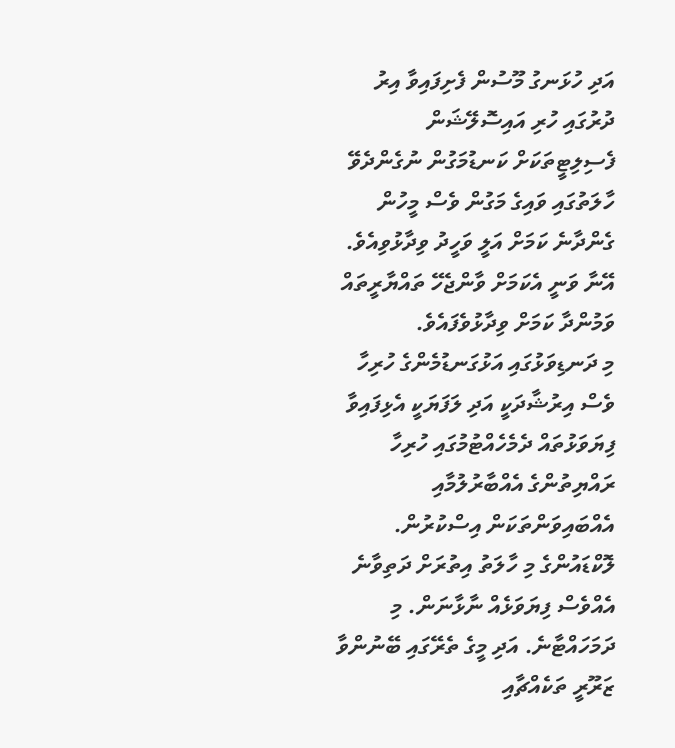އަދި ހުޅަނގު މޫސުން ފެށިފައިވާ އިރު ދުރުގައި ހުރި އައިސޮލޭޝަން ފެސިލިޓީތަކަށް ކަނޑުމަގުން ނުގެންދެވޭ ހާލަތުގައި ވައިގެ މަގުން ވެސް މީހުން ގެންދާނެ ކަމަށް އަލީ ވަހީދު ވިދާޅުވިއެވެ. އޭނާ ވަނީ އެކަމަށް ވާންޖެހޭ ތައްޔާރީތައް ވަމުންދާ ކަމަށް ވިދާޅުވެފައެވެ.
މި ދަނޑިވަޅުގައި އަޅުގަނޑުމެންގެ ހުރިހާ ވެސް އިރުޝާދަކީ އަދި ލަފަޔަކީ އެޅިފައިވާ ފިޔަވަޅުތައް ދެމެހެއްޓުމުގައި ހުރިހާ ރައްޔިތުންގެ އެއްބާރުލުމާއި އެއްބައިވަންތަކަން އިސްކުރުން. ލޮކްޑައުންގެ މި ހާލަތު އިތުރަށް ދަތިވާނެ އެއްވެސް ފިޔަވަޅެއް ނާޅާނަން. މި ދަމަހައްޓާނެ. އަދި މީގެ ތެރޭގައި ބޭނުންވާ ޒަރޫރީ ތަކެއްޗާއި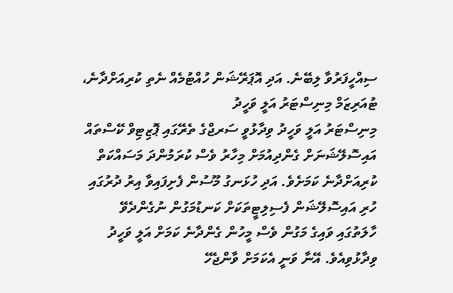ސިއްހީފަރުވާ ލިބޭނެ. އަދި އޮޕަރޭޝަން ހުއްޓުމެއް ނެތި ކުރިއަށްދާނެ،
ޓުއަރިޒަމް މިނިސްޓަރު އަލީ ވަހީދު
މިނިސްޓަރު އަލީ ވަހީދު ވިދާޅުވީ ސަރޖްގެ ތެރޭގައި ޕޮޒިޓިވް ކޭސްތައް އައިސޮލޭޝަނަށް ގެންދިއުމަށް މިހާރު ވެސް ކުރަމުންދަ މަސައްކަތް ކުރިއަށްދާނެ ކަމަށެވެ. އަދި ހުޅަނގު މޫސުން ފެށިފައިވާ އިރު ދުރުގައި ހުރި އައިސޮލޭޝަން ފެސިލިޓީތަކަށް ކަނޑުމަގުން ނުގެންދެވޭ ހާލަތުގައި ވައިގެ މަގުން ވެސް މީހުން ގެންދާނެ ކަމަށް އަލީ ވަހީދު ވިދާޅުވިއެވެ. އޭނާ ވަނީ އެކަމަށް ވާންޖެހޭ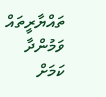ތައްޔާރީތައް ވަމުންދާ ކަމަށް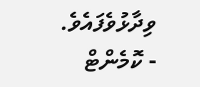ވިދާޅުވެފައެވެ.
- ކޮމެންޓް